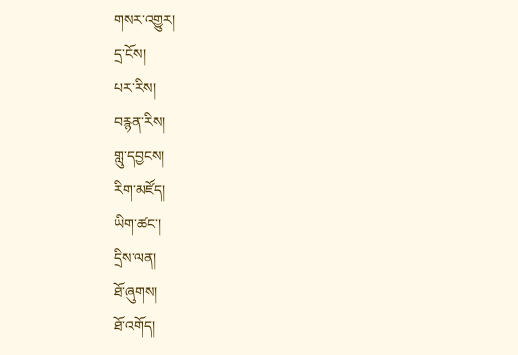གསར་འགྱུར།
དྲ་ངོས།
པར་རིས།
བརྙན་རིས།
གླུ་དབྱངས།
རིག་མཛོད།
ཡིག་ཚང་།
དྲིས་ལན།
ཐོ་ཞུགས།
ཐོ་འགོད།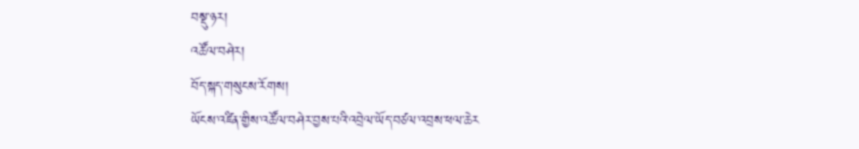བསྡུ་ཉར།
འཚོལ་བཤེར།
བོད་སྐད་གསུངས་རོགས།
ཡོངས་འཛིན་གྱིས་འཚོལ་བཤེར་བྱས་པའི་འབྲེལ་ཡོད་བཙལ་འབྲས་ཕལ་ཆེར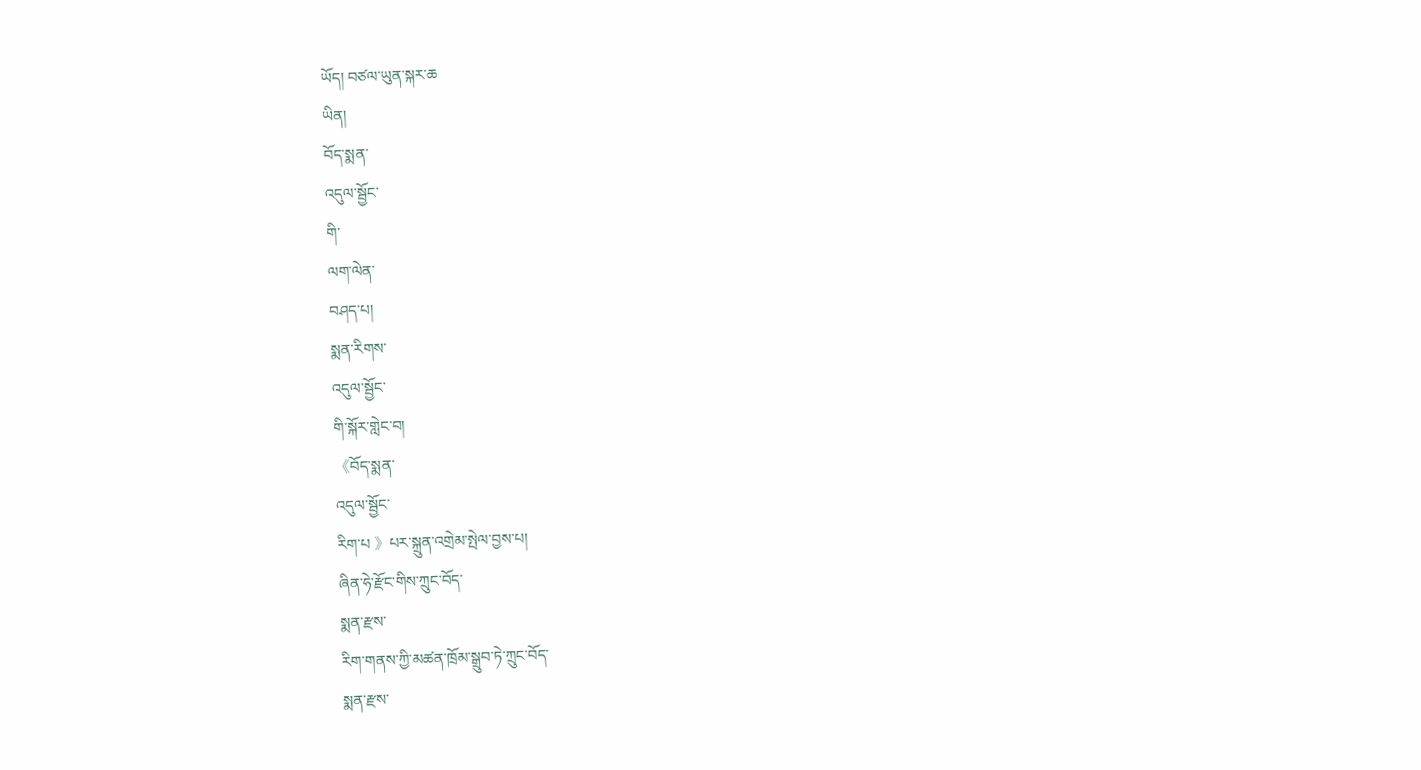ཡོད། བཙལ་ཡུན་སྐར་ཆ
ཡིན།
བོད་སྨན་
འདུལ་སྦྱོང་
གི་
ལག་ལེན་
བཤད་པ།
སྨན་རིགས་
འདུལ་སྦྱོང་
གི་སྐོར་གླེང་བ།
《བོད་སྨན་
འདུལ་སྦྱོང་
རིག་པ 》པར་སྐྲུན་འགྲེམ་སྤེལ་བྱས་པ།
ཞིན་ཧེ་རྫོང་གིས་ཀྲུང་བོད་
སྨན་རྫས་
རིག་གནས་ཀྱི་མཚན་ཁྲོམ་སྒྲུབ་ཏེ་ཀྲུང་བོད་
སྨན་རྫས་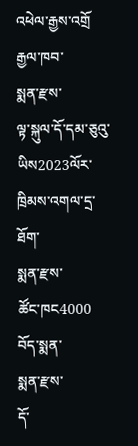འཕེལ་རྒྱས་འགྲོ
རྒྱལ་ཁབ་
སྨན་རྫས་
ལྟ་སྐུལ་དོ་དམ་ཅུའུ་ཡིས2023ལོར་ཁྲིམས་འགལ་དྲ་ཐོག་
སྨན་རྫས་
ཚོང་ཁང4000
བོད་སྨན་
སྨན་རྫས་
དོ་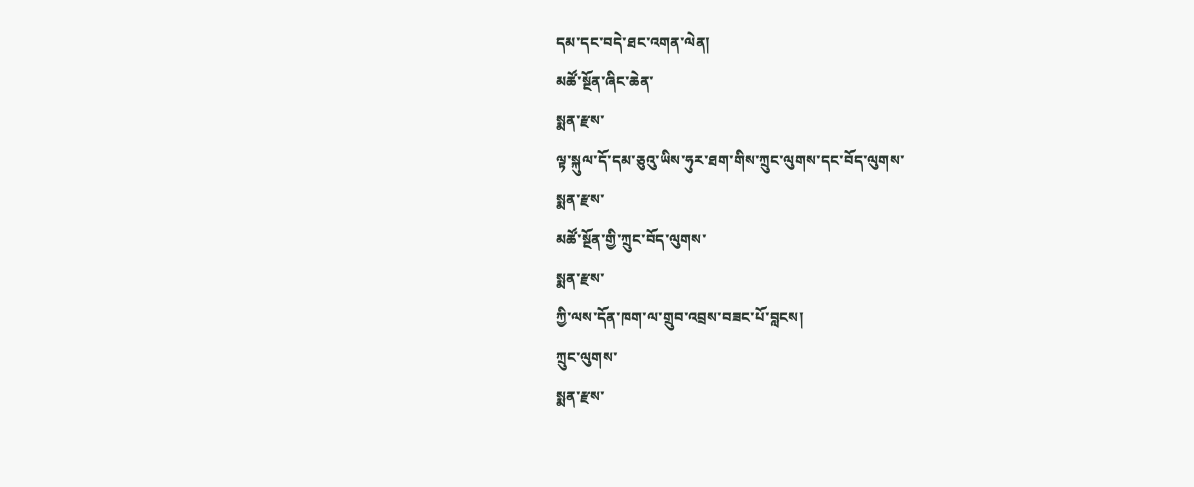དམ་དང་བདེ་ཐང་འགན་ལེན།
མཚོ་སྔོན་ཞིང་ཆེན་
སྨན་རྫས་
ལྟ་སྐུལ་དོ་དམ་ཅུའུ་ཡིས་ཧུར་ཐག་གིས་ཀྲུང་ལུགས་དང་བོད་ལུགས་
སྨན་རྫས་
མཚོ་སྔོན་གྱི་ཀྲུང་བོད་ལུགས་
སྨན་རྫས་
ཀྱི་ལས་དོན་ཁག་ལ་གྲུབ་འབྲས་བཟང་པོ་བླངས།
ཀྲུང་ལུགས་
སྨན་རྫས་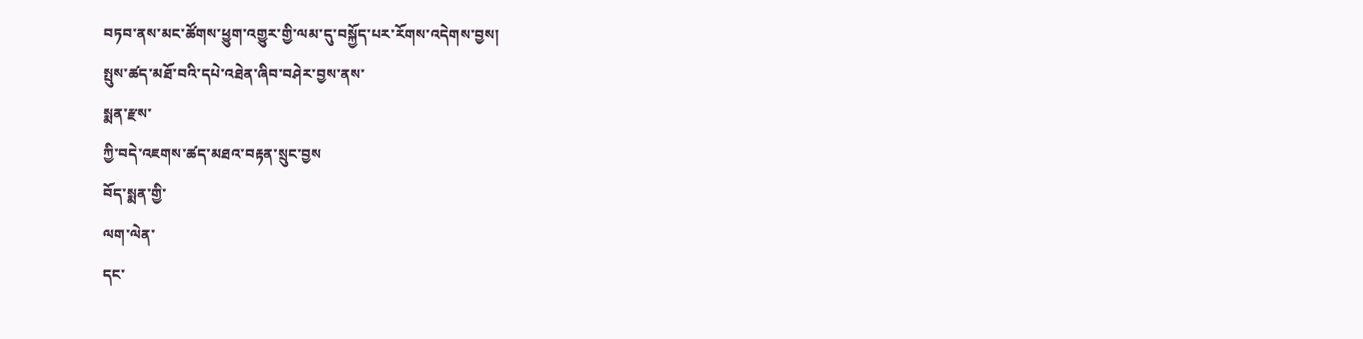བཏབ་ནས་མང་ཚོགས་ཕྱུག་འགྱུར་གྱི་ལམ་དུ་བསྐྱོད་པར་རོགས་འདེགས་བྱས།
སྤུས་ཚད་མཐོ་བའི་དཔེ་འཐེན་ཞིབ་བཤེར་བྱས་ནས་
སྨན་རྫས་
ཀྱི་བདེ་འཇགས་ཚད་མཐའ་བརྟན་སྲུང་བྱས
བོད་སྨན་གྱི་
ལག་ལེན་
དང་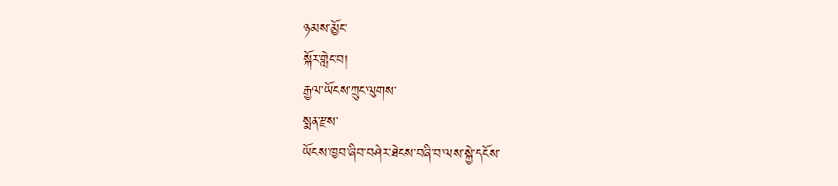ཉམས་མྱོང་
སྐོར་གླེང་བ།
རྒྱལ་ཡོངས་ཀྲུང་ལུགས་
སྨན་རྫས་
ཡོངས་ཁྱབ་ཞིབ་བཤེར་ཐེངས་བཞི་བ་ལས་སྐྱེ་དངོས་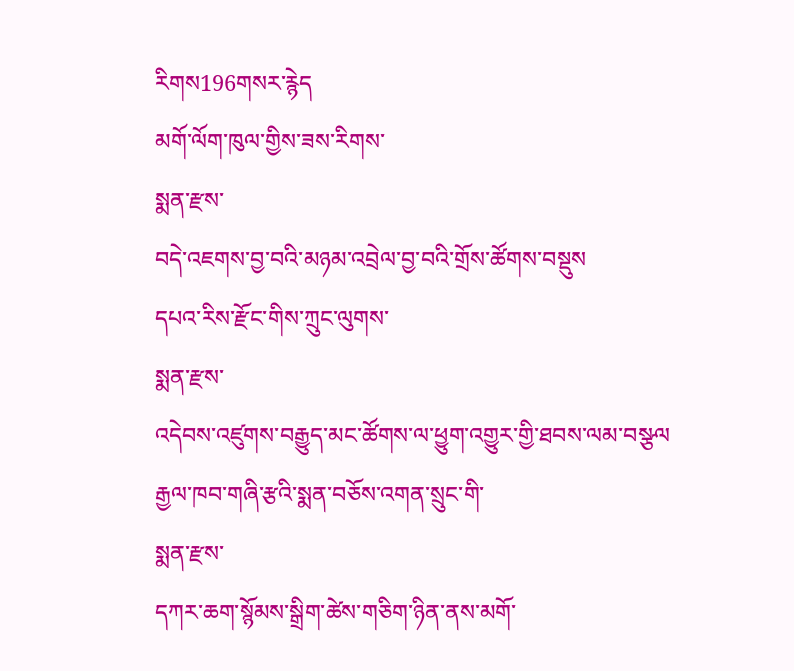རིགས196གསར་རྙེད
མགོ་ལོག་ཁུལ་གྱིས་ཟས་རིགས་
སྨན་རྫས་
བདེ་འཇགས་བྱ་བའི་མཉམ་འབྲེལ་བྱ་བའི་གྲོས་ཚོགས་བསྡུས
དཔའ་རིས་རྫོང་གིས་ཀྲུང་ལུགས་
སྨན་རྫས་
འདེབས་འཛུགས་བརྒྱུད་མང་ཚོགས་ལ་ཕྱུག་འགྱུར་གྱི་ཐབས་ལམ་བསྩལ
རྒྱལ་ཁབ་གཞི་རྩའི་སྨན་བཅོས་འགན་སྲུང་གི་
སྨན་རྫས་
དཀར་ཆག་སྙོམས་སྒྲིག་ཚེས་གཅིག་ཉིན་ནས་མགོ་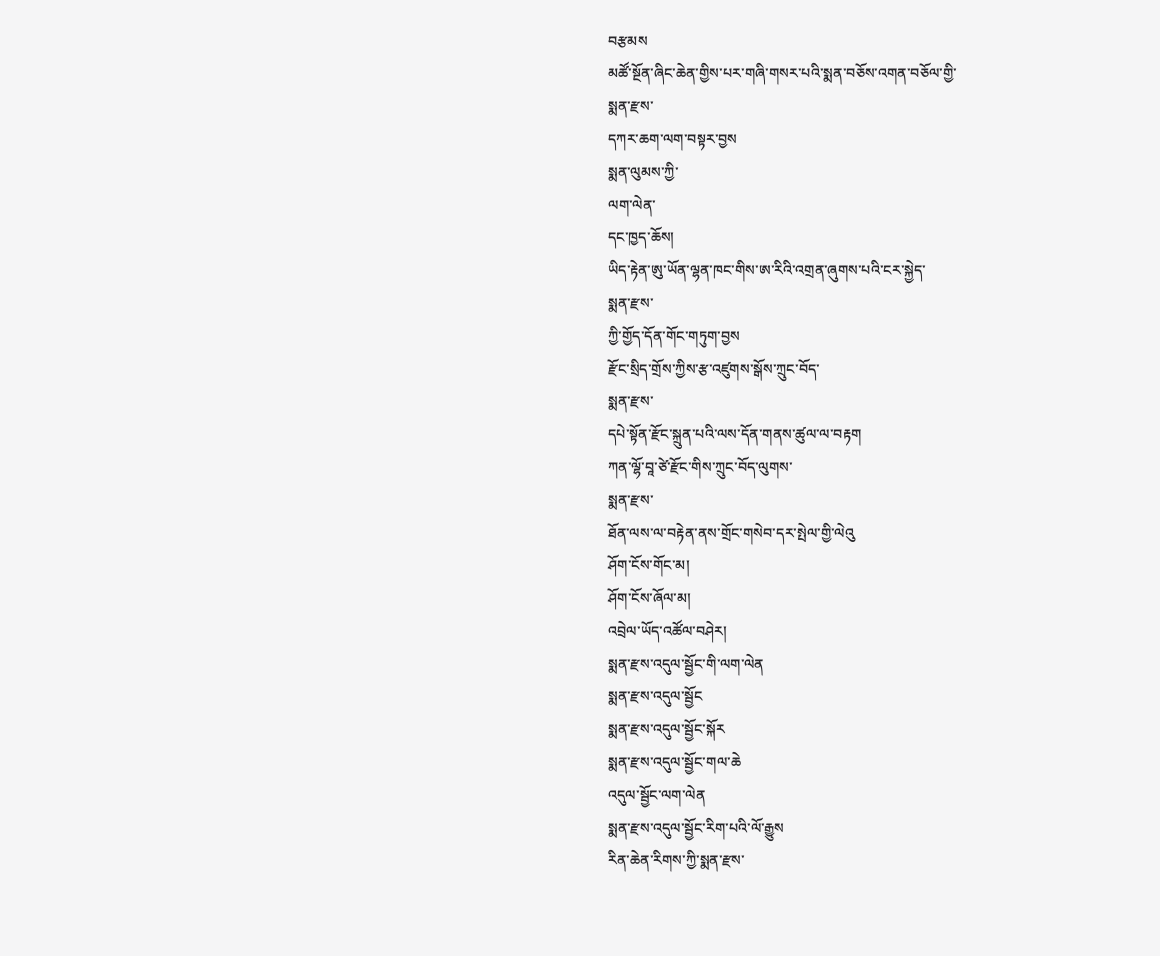བརྩམས
མཚོ་སྔོན་ཞིང་ཆེན་གྱིས་པར་གཞི་གསར་པའི་སྨན་བཅོས་འགན་བཅོལ་གྱི་
སྨན་རྫས་
དཀར་ཆག་ལག་བསྟར་བྱས
སྨན་ལུམས་ཀྱི་
ལག་ལེན་
དང་ཁྱད་ཆོས།
ཡིད་རྟེན་ཨུ་ཡོན་ལྷན་ཁང་གིས་ཨ་རིའི་འགྲན་ཞུགས་པའི་ངར་སྐྱེད་
སྨན་རྫས་
ཀྱི་གྱོད་དོན་གོང་གཏུག་བྱས
རྫོང་སྲིད་གྲོས་ཀྱིས་རྩ་འཛུགས་སྒོས་ཀྲུང་བོད་
སྨན་རྫས་
དཔེ་སྟོན་རྫོང་སྐྲུན་པའི་ལས་དོན་གནས་ཚུལ་ལ་བརྟག
ཀན་ལྷོ་བཱ་ཙེ་རྫོང་གིས་ཀྲུང་བོད་ལུགས་
སྨན་རྫས་
ཐོན་ལས་ལ་བརྟེན་ནས་གྲོང་གསེབ་དར་སྤེལ་གྱི་ལེའུ
ཤོག་ངོས་གོང་མ།
ཤོག་ངོས་ཞོལ་མ།
འབྲེལ་ཡོད་འཚོལ་བཤེར།
སྨན་རྫས་འདུལ་སྦྱོང་གི་ལག་ལེན
སྨན་རྫས་འདུལ་སྦྱོང
སྨན་རྫས་འདུལ་སྦྱོང་སྐོར
སྨན་རྫས་འདུལ་སྦྱོང་གལ་ཆེ
འདུལ་སྦྱོང་ལག་ལེན
སྨན་རྫས་འདུལ་སྦྱོང་རིག་པའི་ལོ་རྒྱུས
རིན་ཆེན་རིགས་ཀྱི་སྨན་རྫས་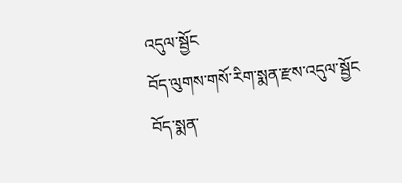འདུལ་སྦྱོང
བོད་ལུགས་གསོ་རིག་སྨན་རྫས་འདུལ་སྦྱོང
བོད་སྨན་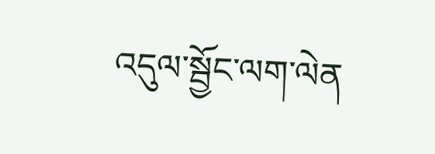འདུལ་སྦྱོང་ལག་ལེན